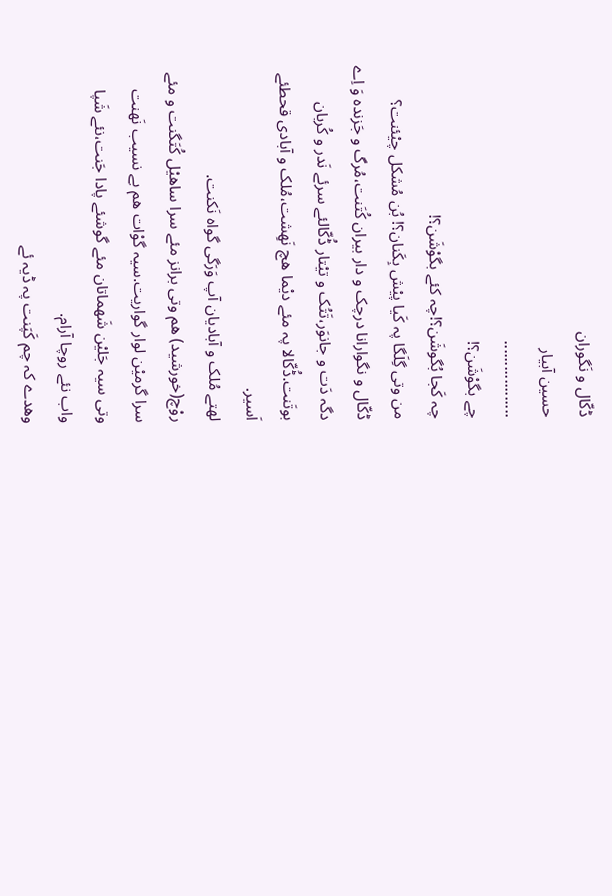ڈکّال و نَگوران
حسین آبیار
..................
چے بگوْشَن؟!
چہ کَجا بُگوشَن؟!چہ کئے بگوْشَن؟!
من وتی گِلَگا پہ کَیا پیْش بِکَنان؟! بُن مُشکل چیْئنت؟
ڈکّال و نگوارانا درچک و دار بیران کُتَنت،مُرگ و جَزندہ وَ اِے دگہ دَت و جانوَر،تَتُک و تیْتار ڈُکّالئے سرئے نَدر و کُربان بوتَنت.ڈُکّالا پہ مئے دیْما هچ نَهِشت،مُلک و آبادی قحطئے اَسیر.
لهتے مُلک و آبادیان آپ وَرَگی گواه نَکنت.
روْچ(خورشید) هم وتی برانز مئے سرا ساهیْل کُتَگنت و مئے سرا گرمیْن لوار گواریت.سیہ گوْات هم بے نسیب نَهنت وتی سیہ جَلیْن شَهماتان مئے گوشئے پادا جَنت،نئے شَپا واب نئے روچا آرام.
وهدے کہ چم کَپَنت پہ ڈیہ ئے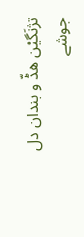تژنَگیْن هڈّ و بندان دل جوشے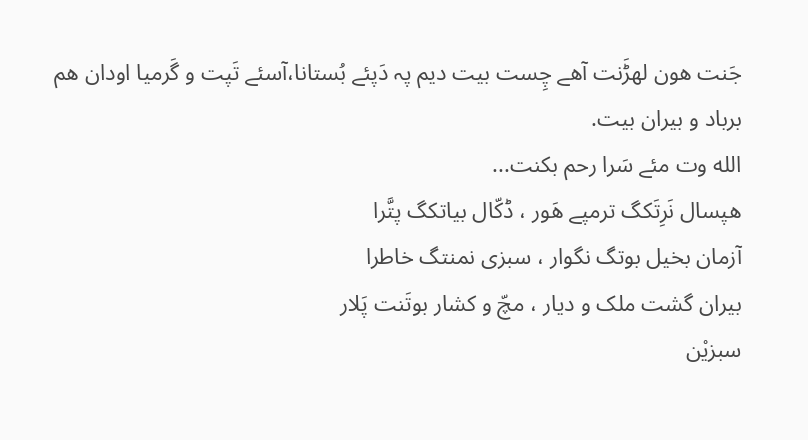جَنت هون لهڑَنت آهے چِست بیت دیم پہ دَپئے بُستانا،آسئے تَپت و گَرمیا اودان هم برباد و بیران بیت.
الله وت مئے سَرا رحم بکنت...
هپسال نَرِتَکگ ترمپے هَور ، ڈکّال بیاتکگ پتَّرا
آزمان بخیل بوتگ نگوار ، سبزی نمنتگ خاطرا
بیران گشت ملک و دیار ، مچّ و کشار بوتَنت پَلار
سبزیْن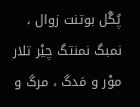پُگُل بوتنت زوال ، نمبگ نمنتگ چیْر تلار
موْر و مَدگ ، مرگ و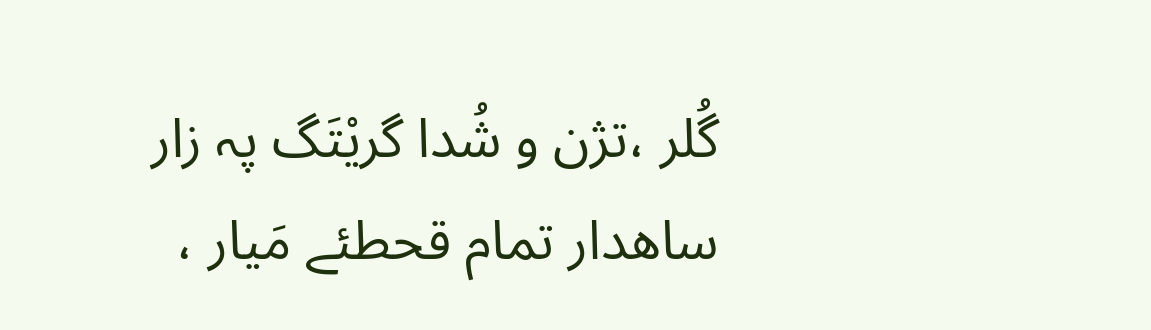گُلر ،تژن و شُدا گریْتَگ پہ زار
ساهدار تمام قحطئے مَیار ،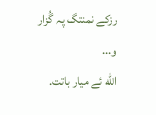رزکے نمنتگ پہ گُزار
و...
الله ئے میار باتت.